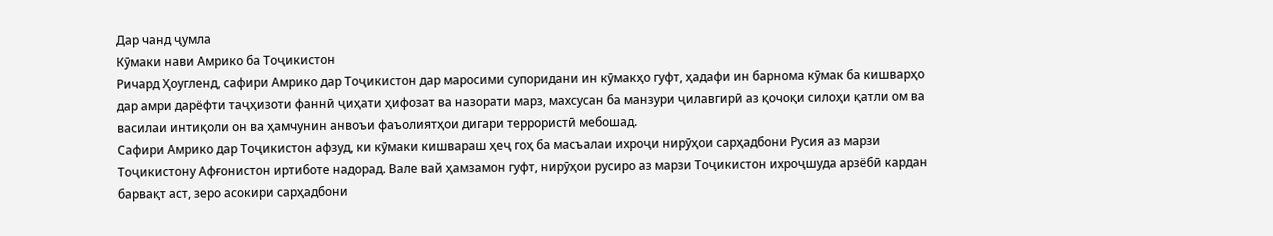Дар чанд ҷумла
Кӯмаки нави Амрико ба Тоҷикистон
Ричард Ҳоугленд, сафири Амрико дар Тоҷикистон дар маросими супоридани ин кӯмакҳо гуфт, ҳадафи ин барнома кӯмак ба кишварҳо дар амри дарёфти таҷҳизоти фаннӣ ҷиҳати ҳифозат ва назорати марз, махсусан ба манзури ҷилавгирӣ аз қочоқи силоҳи қатли ом ва василаи интиқоли он ва ҳамчунин анвоъи фаъолиятҳои дигари террористӣ мебошад.
Сафири Амрико дар Тоҷикистон афзуд, ки кӯмаки кишвараш ҳеҷ гоҳ ба масъалаи ихроҷи нирӯҳои сарҳадбони Русия аз марзи Тоҷикистону Афғонистон иртиботе надорад. Вале вай ҳамзамон гуфт, нирӯҳои русиро аз марзи Тоҷикистон ихроҷшуда арзёбӣ кардан барвақт аст, зеро асокири сарҳадбони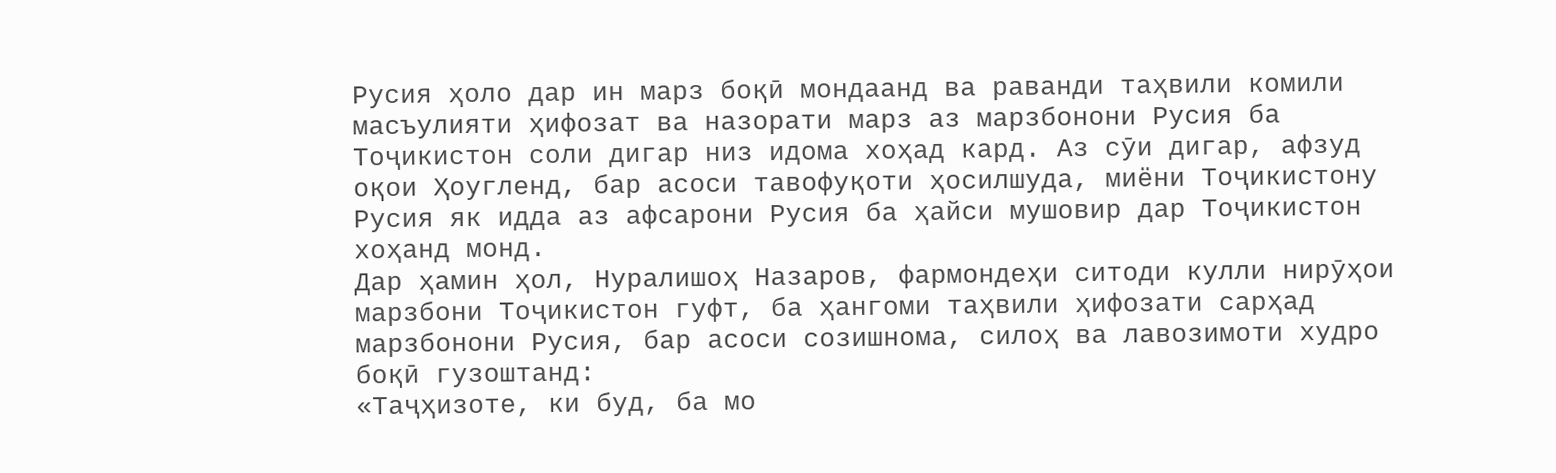Русия ҳоло дар ин марз боқӣ мондаанд ва раванди таҳвили комили масъулияти ҳифозат ва назорати марз аз марзбонони Русия ба Тоҷикистон соли дигар низ идома хоҳад кард. Аз сӯи дигар, афзуд оқои Ҳоугленд, бар асоси тавофуқоти ҳосилшуда, миёни Тоҷикистону Русия як идда аз афсарони Русия ба ҳайси мушовир дар Тоҷикистон хоҳанд монд.
Дар ҳамин ҳол, Нуралишоҳ Назаров, фармондеҳи ситоди кулли нирӯҳои марзбони Тоҷикистон гуфт, ба ҳангоми таҳвили ҳифозати сарҳад марзбонони Русия, бар асоси созишнома, силоҳ ва лавозимоти худро боқӣ гузоштанд:
«Таҷҳизоте, ки буд, ба мо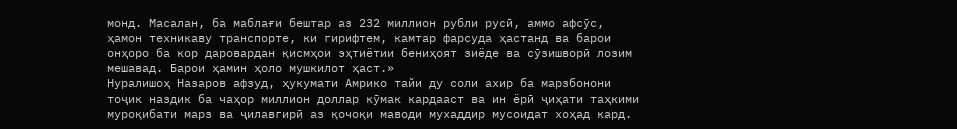монд. Масалан, ба маблағи бештар аз 232 миллион рубли русӣ, аммо афсӯс, ҳамон техникаву транспорте, ки гирифтем, камтар фарсуда ҳастанд ва барои онҳоро ба кор даровардан қисмҳои эҳтиётии бениҳоят зиёде ва сӯзишворӣ лозим мешавад. Барои ҳамин ҳоло мушкилот ҳаст.»
Нуралишоҳ Назаров афзуд, ҳукумати Амрико тайи ду соли ахир ба марзбонони тоҷик наздик ба чаҳор миллион доллар кӯмак кардааст ва ин ёрӣ ҷиҳати таҳкими муроқибати марз ва ҷилавгирӣ аз қочоқи маводи мухаддир мусоидат хоҳад кард.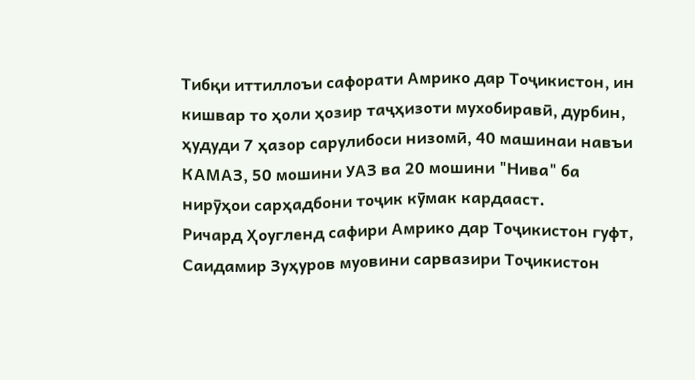Тибқи иттиллоъи сафорати Амрико дар Тоҷикистон, ин кишвар то ҳоли ҳозир таҷҳизоти мухобиравӣ, дурбин, ҳудуди 7 ҳазор сарулибоси низомӣ, 40 машинаи навъи КАМАЗ, 50 мошини УАЗ ва 20 мошини "Нива" ба нирӯҳои сарҳадбони тоҷик кӯмак кардааст.
Ричард Ҳоугленд сафири Амрико дар Тоҷикистон гуфт, Саидамир Зуҳуров муовини сарвазири Тоҷикистон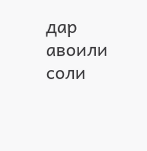дар авоили соли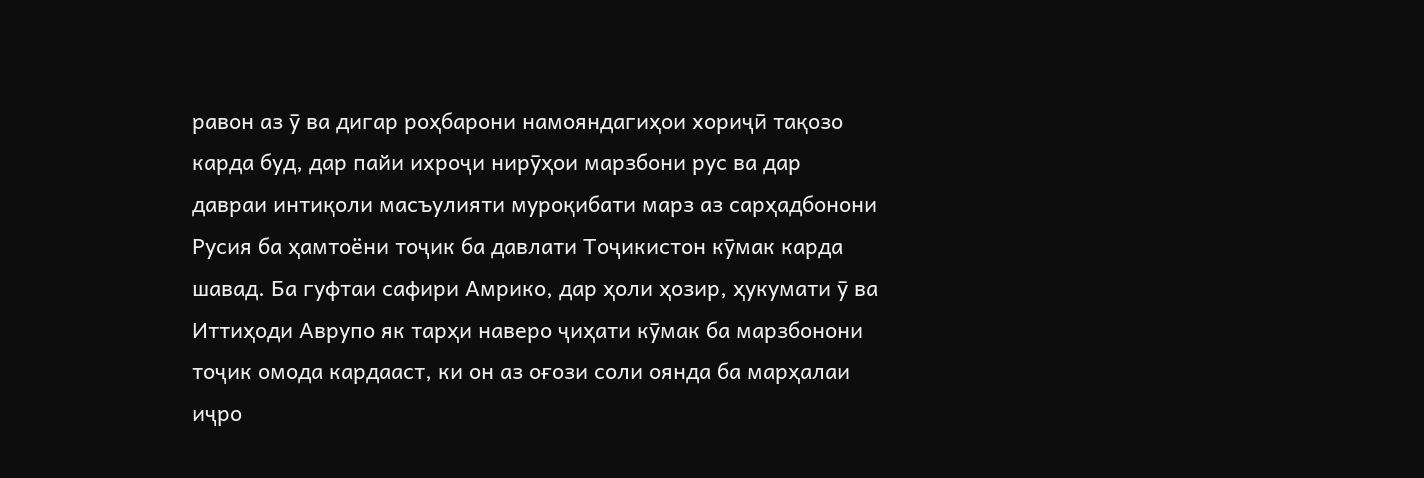равон аз ӯ ва дигар роҳбарони намояндагиҳои хориҷӣ тақозо карда буд, дар пайи ихроҷи нирӯҳои марзбони рус ва дар давраи интиқоли масъулияти муроқибати марз аз сарҳадбонони Русия ба ҳамтоёни тоҷик ба давлати Тоҷикистон кӯмак карда шавад. Ба гуфтаи сафири Амрико, дар ҳоли ҳозир, ҳукумати ӯ ва Иттиҳоди Аврупо як тарҳи наверо ҷиҳати кӯмак ба марзбонони тоҷик омода кардааст, ки он аз оғози соли оянда ба марҳалаи иҷро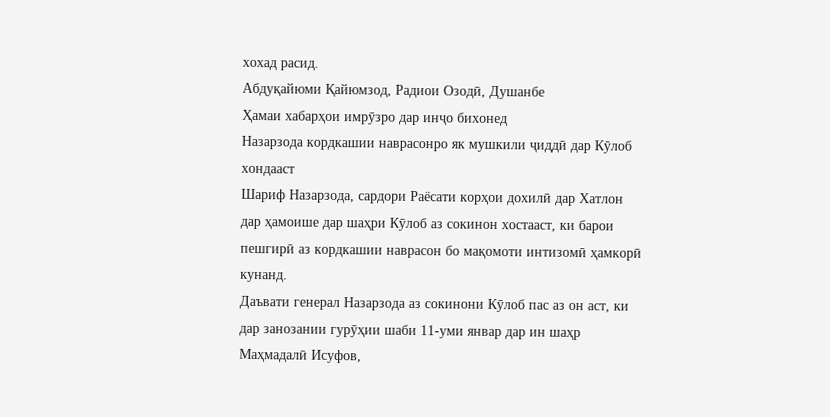хохад расид.
Абдуқайюми Қайюмзод, Радиои Озодӣ, Душанбе
Ҳамаи хабарҳои имрӯзро дар инҷо бихонед
Назарзода кордкашии наврасонро як мушкили ҷиддӣ дар Кӯлоб хондааст
Шариф Назарзода, сардори Раёсати корҳои дохилӣ дар Хатлон дар ҳамоише дар шаҳри Кӯлоб аз сокинон хостааст, ки барои пешгирӣ аз кордкашии наврасон бо мақомоти интизомӣ ҳамкорӣ кунанд.
Даъвати генерал Назарзода аз сокинони Кӯлоб пас аз он аст, ки дар занозании гурӯҳии шаби 11-уми январ дар ин шаҳр Маҳмадалӣ Исуфов,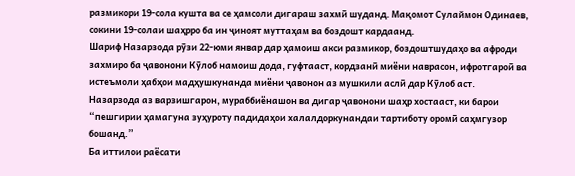размикори 19-сола кушта ва се ҳамсоли дигараш захмӣ шуданд. Мақомот Сулаймон Одинаев, сокини 19-солаи шаҳрро ба ин ҷиноят муттаҳам ва боздошт кардаанд.
Шариф Назарзода рӯзи 22-юми январ дар ҳамоиш акси размикор, боздоштшудаҳо ва афроди захмиро ба ҷавонони Кӯлоб намоиш дода, гуфтааст, кордзанӣ миёни наврасон, ифротгароӣ ва истеъмоли ҳабҳои мадҳушкунанда миёни ҷавонон аз мушкили аслӣ дар Кӯлоб аст.
Назарзода аз варзишгарон, мураббиёнашон ва дигар ҷавонони шаҳр хостааст, ки барои “пешгирии ҳамагуна зуҳуроту падидаҳои халалдоркунандаи тартиботу оромӣ саҳмгузор бошанд.”
Ба иттилои раёсати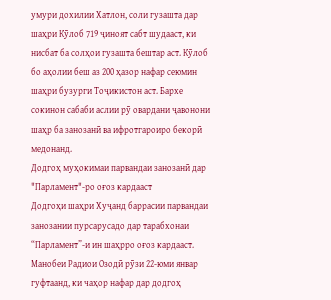умури дохилии Хатлон, соли гузашта дар шаҳри Кӯлоб 719 ҷиноят сабт шудааст, ки нисбат ба солҳои гузашта бештар аст. Кӯлоб бо аҳолии беш аз 200 ҳазор нафар сеюмин шаҳри бузурги Тоҷикистон аст. Бархе сокинон сабаби аслии рӯ овардани ҷавонони шаҳр ба занозанӣ ва ифротгароиро бекорӣ медонанд.
Додгоҳ муҳокимаи парвандаи занозанӣ дар "Парламент"-ро оғоз кардааст
Додгоҳи шаҳри Хуҷанд баррасии парвандаи занозании пурсарусадо дар тарабхонаи “Парламент”-и ин шаҳрро оғоз кардааст. Манобеи Радиои Озодӣ рӯзи 22-юми январ гуфтаанд, ки чаҳор нафар дар додгоҳ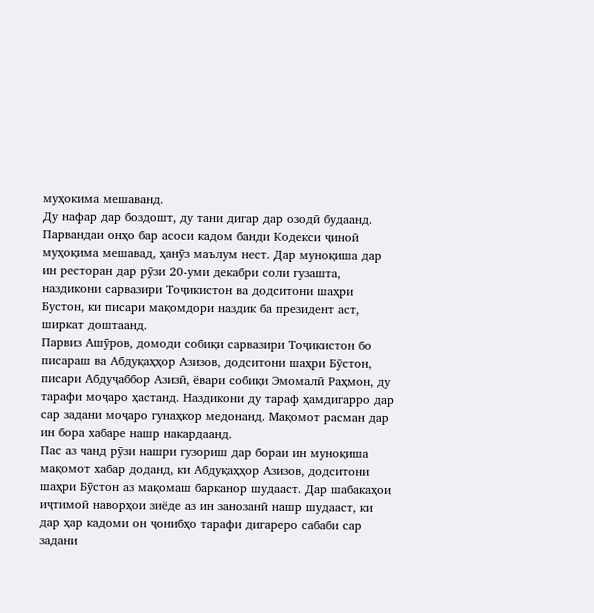муҳокима мешаванд.
Ду нафар дар боздошт, ду тани дигар дар озодӣ будаанд. Парвандаи онҳо бар асоси кадом банди Кодекси ҷиноӣ муҳоқима мешавад, ҳанӯз маълум нест. Дар муноқиша дар ин ресторан дар рӯзи 20-уми декабри соли гузашта, наздикони сарвазири Тоҷикистон ва додситони шаҳри Бустон, ки писари мақомдори наздик ба президент аст, ширкат доштаанд.
Парвиз Ашӯров, домоди собиқи сарвазири Тоҷикистон бо писараш ва Абдуқаҳҳор Азизов, додситони шаҳри Бӯстон, писари Абдуҷаббор Азизӣ, ёвари собиқи Эмомалӣ Раҳмон, ду тарафи моҷаро ҳастанд. Наздикони ду тараф ҳамдигарро дар сар задани моҷаро гунаҳкор медонанд. Мақомот расман дар ин бора хабаре нашр накардаанд.
Пас аз чанд рӯзи нашри гузориш дар бораи ин муноқиша мақомот хабар доданд, ки Абдуқаҳҳор Азизов, додситони шаҳри Бӯстон аз мақомаш барканор шудааст. Дар шабакаҳои иҷтимоӣ наворҳои зиёде аз ин занозанӣ нашр шудааст, ки дар ҳар кадоми он ҷонибҳо тарафи дигареро сабаби сар задани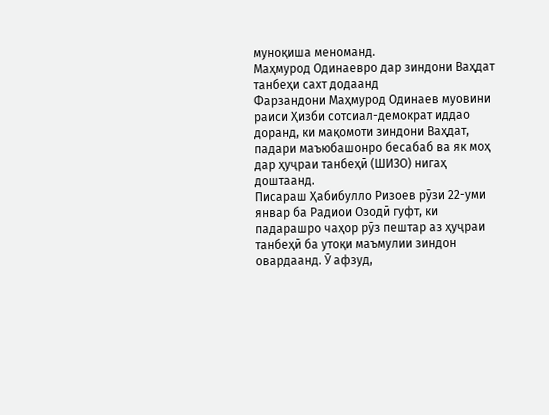муноқиша меноманд.
Маҳмурод Одинаевро дар зиндони Ваҳдат танбеҳи сахт додаанд
Фарзандони Маҳмурод Одинаев муовини раиси Ҳизби сотсиал-демократ иддао доранд, ки мақомоти зиндони Ваҳдат, падари маъюбашонро бесабаб ва як моҳ дар ҳуҷраи танбеҳӣ (ШИЗО) нигаҳ доштаанд.
Писараш Ҳабибулло Ризоев рӯзи 22-уми январ ба Радиои Озодӣ гуфт, ки падарашро чаҳор рӯз пештар аз ҳуҷраи танбеҳӣ ба утоқи маъмулии зиндон овардаанд. Ӯ афзуд,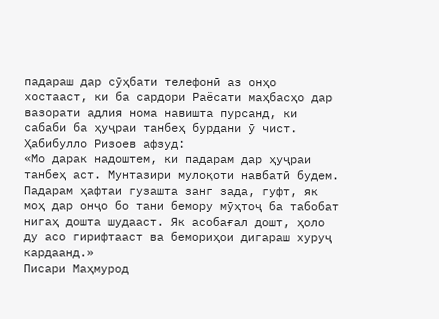падараш дар сӯҳбати телефонӣ аз онҳо хостааст, ки ба сардори Раёсати маҳбасҳо дар вазорати адлия нома навишта пурсанд, ки сабаби ба ҳуҷраи танбеҳ бурдани ӯ чист. Ҳабибулло Ризоев афзуд:
«Мо дарак надоштем, ки падарам дар ҳуҷраи танбеҳ аст. Мунтазири мулоқоти навбатӣ будем. Падарам ҳафтаи гузашта занг зада, гуфт, як моҳ дар онҷо бо тани бемору мӯҳтоҷ ба табобат нигаҳ дошта шудааст. Як асобағал дошт, ҳоло ду асо гирифтааст ва бемориҳои дигараш хуруҷ кардаанд.»
Писари Маҳмурод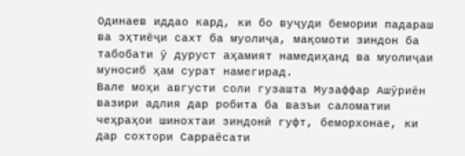Одинаев иддао кард, ки бо вуҷуди бемории падараш ва эҳтиёҷи сахт ба муолиҷа, мақомоти зиндон ба табобати ӯ дуруст аҳамият намедиҳанд ва муолиҷаи муносиб ҳам сурат намегирад.
Вале моҳи августи соли гузашта Музаффар Ашӯриён вазири адлия дар робита ба вазъи саломатии чеҳраҳои шинохтаи зиндонӣ гуфт, беморхонае, ки дар сохтори Сарраёсати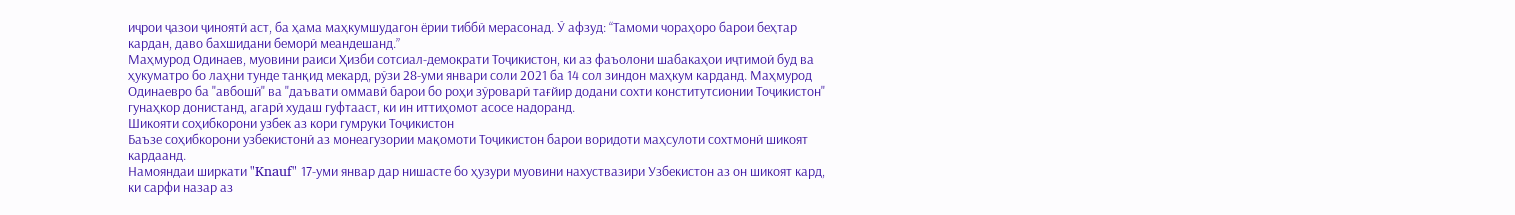иҷрои ҷазои ҷиноятӣ аст, ба ҳама маҳкумшудагон ёрии тиббӣ мерасонад. Ӯ афзуд: “Тамоми чораҳоро барои беҳтар кардан, даво бахшидани беморӣ меандешанд.”
Маҳмурод Одинаев, муовини раиси Ҳизби сотсиал-демократи Тоҷикистон, ки аз фаъолони шабакаҳои иҷтимоӣ буд ва ҳукуматро бо лаҳни тунде танқид мекард, рӯзи 28-уми январи соли 2021 ба 14 сол зиндон маҳкум карданд. Маҳмурод Одинаевро ба "авбошӣ" ва "даъвати оммавӣ барои бо роҳи зӯроварӣ тағйир додани сохти конститутсионии Тоҷикистон" гунаҳкор донистанд, агарӣ худаш гуфтааст, ки ин иттиҳомот асосе надоранд.
Шикояти соҳибкорони узбек аз кори гумруки Тоҷикистон
Баъзе соҳибкорони узбекистонӣ аз монеагузории мақомоти Тоҷикистон барои воридоти маҳсулоти сохтмонӣ шикоят кардаанд.
Намояндаи ширкати "Knauf" 17-уми январ дар нишасте бо ҳузури муовини нахуствазири Узбекистон аз он шикоят кард, ки сарфи назар аз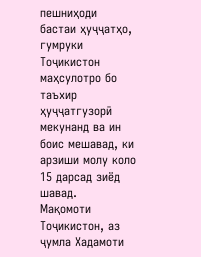пешниҳоди бастаи ҳуҷҷатҳо, гумруки Тоҷикистон маҳсулотро бо таъхир ҳуҷҷатгузорӣ мекунанд ва ин боис мешавад, ки арзиши молу коло 15 дарсад зиёд шавад.
Мақомоти Тоҷикистон, аз ҷумла Хадамоти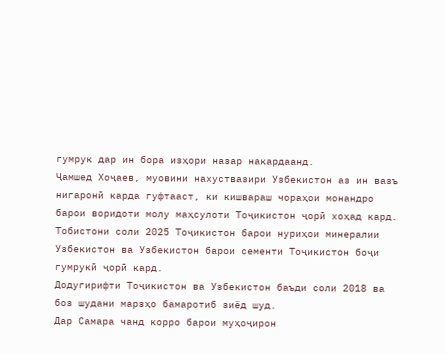гумрук дар ин бора изҳори назар накардаанд.
Ҷамшед Хоҷаев, муовини нахуствазири Узбекистон аз ин вазъ нигаронӣ карда гуфтааст, ки кишвараш чораҳои монандро барои воридоти молу маҳсулоти Тоҷикистон ҷорӣ хоҳад кард.
Тобистони соли 2025 Тоҷикистон барои нуриҳои минералии Узбекистон ва Узбекистон барои сементи Тоҷикистон боҷи гумрукӣ ҷорӣ кард.
Додугирифти Тоҷикистон ва Узбекистон баъди соли 2018 ва боз шудани марзҳо бамаротиб зиёд шуд.
Дар Самара чанд корро барои муҳоҷирон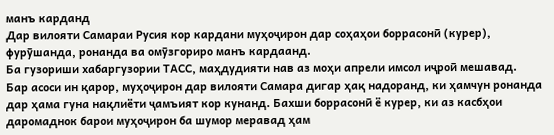манъ карданд
Дар вилояти Самараи Русия кор кардани муҳоҷирон дар соҳаҳои боррасонӣ (курер), фурӯшанда, ронанда ва омӯзгориро манъ кардаанд.
Ба гузориши хабаргузории ТАСС, маҳдудияти нав аз моҳи апрели имсол иҷроӣ мешавад.
Бар асоси ин қарор, муҳоҷирон дар вилояти Самара дигар ҳақ надоранд, ки ҳамчун ронанда дар ҳама гуна нақлиёти ҷамъият кор кунанд. Бахши боррасонӣ ё курер, ки аз касбҳои даромаднок барои муҳоҷирон ба шумор меравад ҳам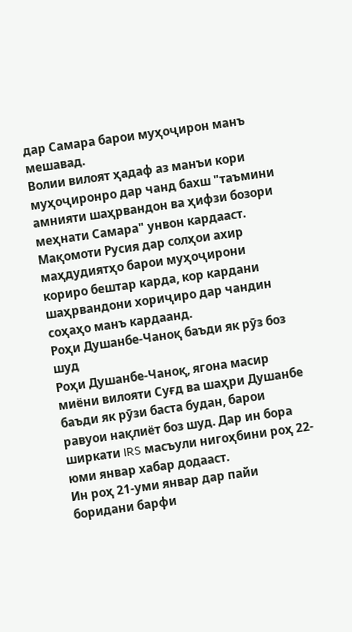дар Самара барои муҳоҷирон манъ мешавад.
Волии вилоят ҳадаф аз манъи кори муҳоҷиронро дар чанд бахш "таъмини амнияти шаҳрвандон ва ҳифзи бозори меҳнати Самара" унвон кардааст.
Мақомоти Русия дар солҳои ахир маҳдудиятҳо барои муҳоҷирони кориро бештар карда, кор кардани шаҳрвандони хориҷиро дар чандин соҳаҳо манъ кардаанд.
Роҳи Душанбе-Чаноқ баъди як рӯз боз шуд
Роҳи Душанбе-Чаноқ, ягона масир миёни вилояти Суғд ва шаҳри Душанбе баъди як рӯзи баста будан, барои равуои нақлиёт боз шуд. Дар ин бора ширкати IRS масъули нигоҳбини роҳ 22-юми январ хабар додааст.
Ин роҳ 21-уми январ дар пайи боридани барфи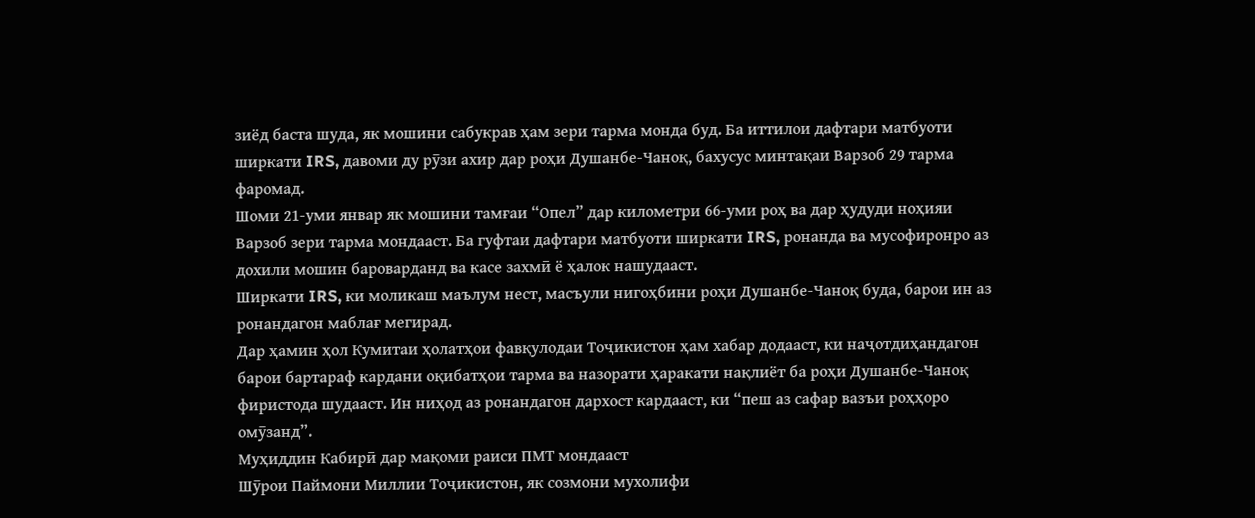зиёд баста шуда, як мошини сабукрав ҳам зери тарма монда буд. Ба иттилои дафтари матбуоти ширкати IRS, давоми ду рӯзи ахир дар роҳи Душанбе-Чаноқ, бахусус минтақаи Варзоб 29 тарма фаромад.
Шоми 21-уми январ як мошини тамғаи “Опел” дар километри 66-уми роҳ ва дар ҳудуди ноҳияи Варзоб зери тарма мондааст. Ба гуфтаи дафтари матбуоти ширкати IRS, ронанда ва мусофиронро аз дохили мошин бароварданд ва касе захмӣ ё ҳалок нашудааст.
Ширкати IRS, ки моликаш маълум нест, масъули нигоҳбини роҳи Душанбе-Чаноқ буда, барои ин аз ронандагон маблағ мегирад.
Дар ҳамин ҳол Кумитаи ҳолатҳои фавқулодаи Тоҷикистон ҳам хабар додааст, ки наҷотдиҳандагон барои бартараф кардани оқибатҳои тарма ва назорати ҳаракати нақлиёт ба роҳи Душанбе-Чаноқ фиристода шудааст. Ин ниҳод аз ронандагон дархост кардааст, ки “пеш аз сафар вазъи роҳҳоро омӯзанд”.
Муҳиддин Кабирӣ дар мақоми раиси ПМТ мондааст
Шӯрои Паймони Миллии Тоҷикистон, як созмони мухолифи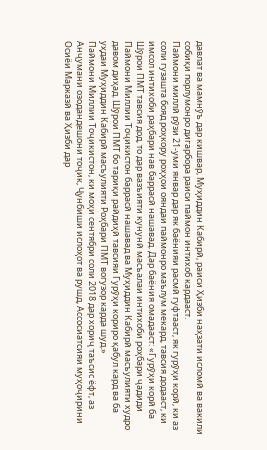давлат ва мамнӯъ дар кишвар, Муҳиддин Кабирӣ, раиси Ҳизби наҳзати исломӣ ва вакили собиқи порлумонро дигарбора раиси паймон интихоб кардааст.
Паймони миллӣ рӯзи 21-уми январ дар як баёнияи расмӣ гуфтааст, як гурӯҳи корӣ, ки аз соли гузашта бояд роҳкору роҳҳои ояндаи паймонро маълум мекард, тавсия додааст, ки имсол интихоби раҳбари нав баррасӣ нашавад. Дар баёния омадааст: «Гурӯҳи корӣ ба Шӯрои ПМТ тавсия дод, то дар вазъияти кунунӣ масъалаи интихоби роҳбари ҷадиди Паймони Миллии Тоҷикистон баррасӣ нашавад ва Муҳиддин Кабирӣ масъулияти худро давом диҳад. Шӯрои ПМТ бо тариқи райдиҳӣ тавсияи Гурӯҳи кориро қабул кард ва ба уҳдаи Муҳиддин Кабирӣ масъулияти Роҳбари ПМТ вогузор карда шуд.»
Паймони Миллии Тоҷикистон, ки моҳи сентябри соли 2018 дар хориҷ таъсис ёфт, аз Анҷумани озодандешони тоҷик, Ҷунбиши ислоҳот ва рушд, Ассосиатсияи муҳоҷирини Осиёи Марказӣ ва Ҳизби дар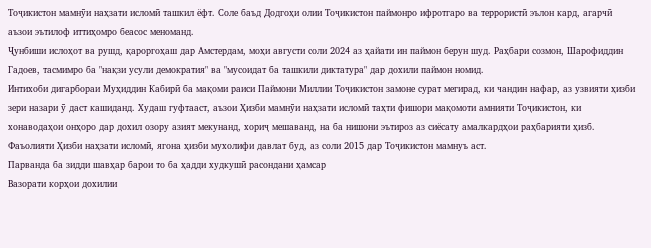Тоҷикистон мамнӯи наҳзати исломӣ ташкил ёфт. Соле баъд Додгоҳи олии Тоҷикистон паймонро ифротгаро ва террористӣ эълон кард, агарчӣ аъзои эътилоф иттиҳомро беасос меноманд.
Ҷунбиши ислоҳот ва рушд, қароргоҳаш дар Амстердам, моҳи августи соли 2024 аз ҳайати ин паймон берун шуд. Раҳбари созмон, Шарофиддин Гадоев, тасмимро ба "нақзи усули демократия" ва "мусоидат ба ташкили диктатура" дар дохили паймон номид.
Интихоби дигарбораи Муҳиддин Кабирӣ ба мақоми раиси Паймони Миллии Тоҷикистон замоне сурат мегирад, ки чандин нафар, аз узвияти ҳизби зери назари ӯ даст кашиданд. Худаш гуфтааст, аъзои Ҳизби мамнӯи наҳзати исломӣ таҳти фишори мақомоти амнияти Тоҷикистон, ки хонаводаҳои онҳоро дар дохил озору азият мекунанд, хориҷ мешаванд, на ба нишони эътироз аз сиёсату амалкардҳои раҳбарияти ҳизб. Фаъолияти Ҳизби наҳзати исломӣ, ягона ҳизби мухолифи давлат буд, аз соли 2015 дар Тоҷикистон мамнуъ аст.
Парванда ба зидди шавҳар барои то ба ҳадди худкушӣ расондани ҳамсар
Вазорати корҳои дохилии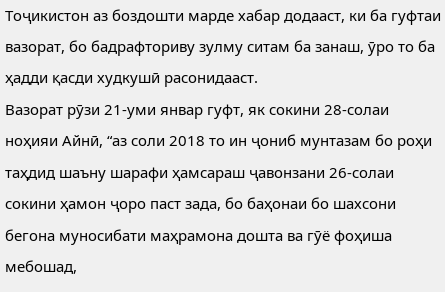Тоҷикистон аз боздошти марде хабар додааст, ки ба гуфтаи вазорат, бо бадрафториву зулму ситам ба занаш, ӯро то ба ҳадди қасди худкушӣ расонидааст.
Вазорат рӯзи 21-уми январ гуфт, як сокини 28-солаи ноҳияи Айнӣ, “аз соли 2018 то ин ҷониб мунтазам бо роҳи таҳдид шаъну шарафи ҳамсараш ҷавонзани 26-солаи сокини ҳамон ҷоро паст зада, бо баҳонаи бо шахсони бегона муносибати маҳрамона дошта ва гӯё фоҳиша мебошад,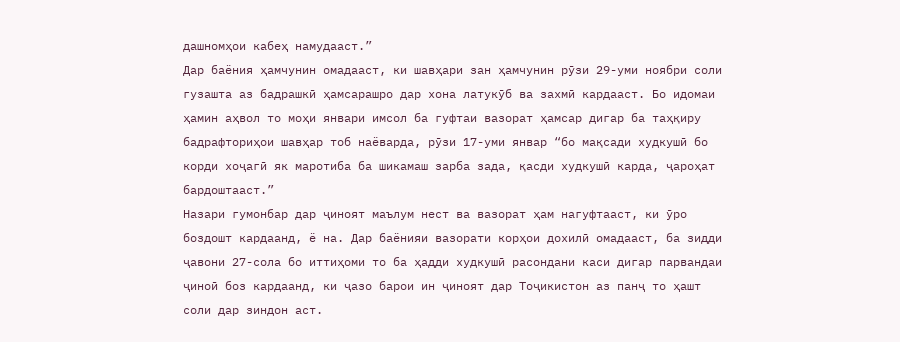дашномҳои кабеҳ намудааст.”
Дар баёния ҳамчунин омадааст, ки шавҳари зан ҳамчунин рӯзи 29-уми ноябри соли гузашта аз бадрашкӣ ҳамсарашро дар хона латукӯб ва захмӣ кардааст. Бо идомаи ҳамин аҳвол то моҳи январи имсол ба гуфтаи вазорат ҳамсар дигар ба таҳқиру бадрафториҳои шавҳар тоб наёварда, рӯзи 17-уми январ “бо мақсади худкушӣ бо корди хоҷагӣ як маротиба ба шикамаш зарба зада, қасди худкушӣ карда, ҷароҳат бардоштааст.”
Назари гумонбар дар ҷиноят маълум нест ва вазорат ҳам нагуфтааст, ки ӯро боздошт кардаанд, ё на. Дар баёнияи вазорати корҳои дохилӣ омадааст, ба зидди ҷавони 27-сола бо иттиҳоми то ба ҳадди худкушӣ расондани каси дигар парвандаи ҷиноӣ боз кардаанд, ки ҷазо барои ин ҷиноят дар Тоҷикистон аз панҷ то ҳашт соли дар зиндон аст.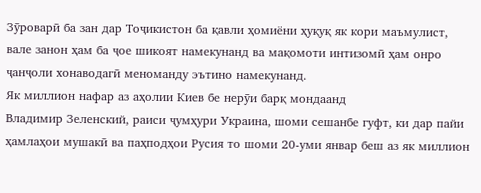Зӯроварӣ ба зан дар Тоҷикистон ба қавли ҳомиёни ҳуқуқ як кори маъмулист, вале занон ҳам ба ҷое шикоят намекунанд ва мақомоти интизомӣ ҳам онро ҷанҷоли хонаводагӣ меноманду эътино намекунанд.
Як миллион нафар аз аҳолии Киев бе нерӯи барқ мондаанд
Владимир Зеленский, раиси ҷумҳури Украина, шоми сешанбе гуфт, ки дар пайи ҳамлаҳои мушакӣ ва паҳподҳои Русия то шоми 20-уми январ беш аз як миллион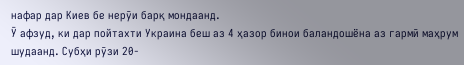нафар дар Киев бе нерӯи барқ мондаанд.
Ӯ афзуд, ки дар пойтахти Украина беш аз 4 ҳазор бинои баландошёна аз гармӣ маҳрум шудаанд. Субҳи рӯзи 20-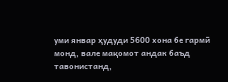уми январ ҳудуди 5600 хона бе гармӣ монд, вале мақомот андак баъд тавонистанд,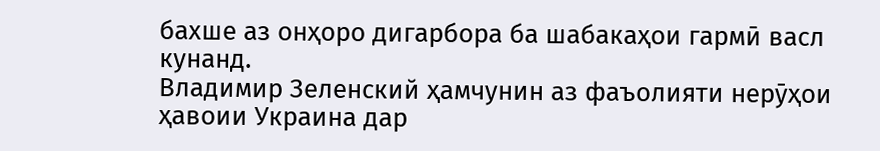бахше аз онҳоро дигарбора ба шабакаҳои гармӣ васл кунанд.
Владимир Зеленский ҳамчунин аз фаъолияти нерӯҳои ҳавоии Украина дар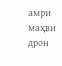амри маҳви дрон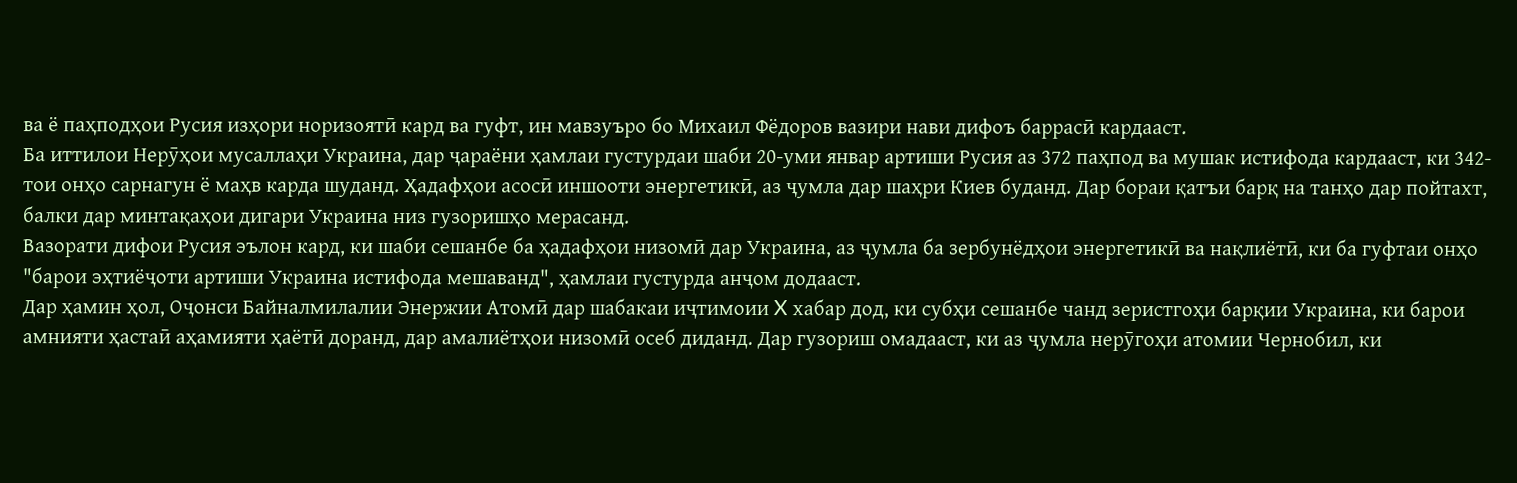ва ё паҳподҳои Русия изҳори норизоятӣ кард ва гуфт, ин мавзуъро бо Михаил Фёдоров вазири нави дифоъ баррасӣ кардааст.
Ба иттилои Нерӯҳои мусаллаҳи Украина, дар ҷараёни ҳамлаи густурдаи шаби 20-уми январ артиши Русия аз 372 паҳпод ва мушак истифода кардааст, ки 342-тои онҳо сарнагун ё маҳв карда шуданд. Ҳадафҳои асосӣ иншооти энергетикӣ, аз ҷумла дар шаҳри Киев буданд. Дар бораи қатъи барқ на танҳо дар пойтахт, балки дар минтақаҳои дигари Украина низ гузоришҳо мерасанд.
Вазорати дифои Русия эълон кард, ки шаби сешанбе ба ҳадафҳои низомӣ дар Украина, аз ҷумла ба зербунёдҳои энергетикӣ ва нақлиётӣ, ки ба гуфтаи онҳо "барои эҳтиёҷоти артиши Украина истифода мешаванд", ҳамлаи густурда анҷом додааст.
Дар ҳамин ҳол, Оҷонси Байналмилалии Энержии Атомӣ дар шабакаи иҷтимоии X хабар дод, ки субҳи сешанбе чанд зеристгоҳи барқии Украина, ки барои амнияти ҳастаӣ аҳамияти ҳаётӣ доранд, дар амалиётҳои низомӣ осеб диданд. Дар гузориш омадааст, ки аз ҷумла нерӯгоҳи атомии Чернобил, ки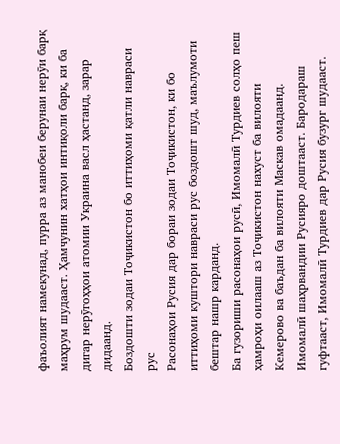фаъолият намекунад, пурра аз манобеи берунаи нерӯи барқ маҳрум шудааст. Ҳамчунин хатҳои интиқоли барқ, ки ба дигар нерӯгоҳҳои атомии Украина васл ҳастанд, зарар дидаанд.
Боздошти зодаи Тоҷикистон бо иттиҳоми қатли навраси рус
Расонаҳои Русия дар бораи зодаи Тоҷикистон, ки бо иттиҳоми куштори навраси рус боздошт шуд, маълумоти бештар нашр карданд.
Ба гузориши расонаҳои русӣ, Имомалӣ Турдиев солҳо пеш ҳамроҳи оилааш аз Тоҷикистон нахуст ба вилояти Кемерово ва баъдан ба вилояти Маскав омадаанд. Имомалӣ шаҳрвандии Русияро доштааст. Бародараш гуфтааст, Имомалӣ Турдиев дар Русия бузург шудааст.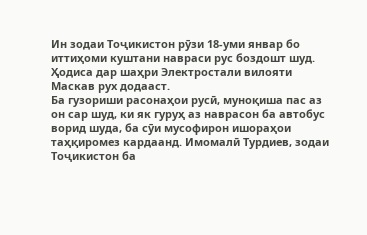Ин зодаи Тоҷикистон рӯзи 18-уми январ бо иттиҳоми куштани навраси рус боздошт шуд. Ҳодиса дар шаҳри Электростали вилояти Маскав рух додааст.
Ба гузориши расонаҳои русӣ, муноқиша пас аз он сар шуд, ки як гуруҳ аз наврасон ба автобус ворид шуда, ба сӯи мусофирон ишораҳои таҳқиромез кардаанд. Имомалӣ Турдиев, зодаи Тоҷикистон ба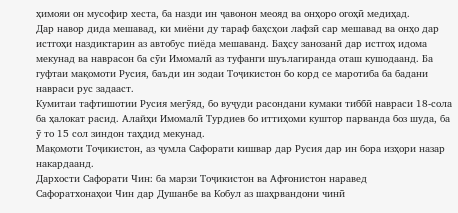ҳимояи он мусофир хеста, ба назди ин ҷавонон меояд ва онҳоро огоҳӣ медиҳад.
Дар навор дида мешавад, ки миёни ду тараф баҳсҳои лафзӣ сар мешавад ва онҳо дар истгоҳи наздиктарин аз автобус пиёда мешаванд. Баҳсу занозанӣ дар истгоҳ идома мекунад ва наврасон ба сӯи Имомалӣ аз туфанги шуълагиранда оташ кушодаанд. Ба гуфтаи мақомоти Русия, баъди ин зодаи Тоҷикистон бо корд се маротиба ба бадани навраси рус задааст.
Кумитаи тафтишотии Русия мегӯяд, бо вуҷуди расондани кумаки тиббӣ навраси 18-сола ба ҳалокат расид. Алайҳи Имомалӣ Турдиев бо иттиҳоми куштор парванда боз шуда, ба ӯ то 15 сол зиндон таҳдид мекунад.
Мақомоти Тоҷикистон, аз ҷумла Сафорати кишвар дар Русия дар ин бора изҳори назар накардаанд.
Дархости Сафорати Чин: ба марзи Тоҷикистон ва Афғонистон наравед
Сафоратхонаҳои Чин дар Душанбе ва Кобул аз шаҳрвандони чинӣ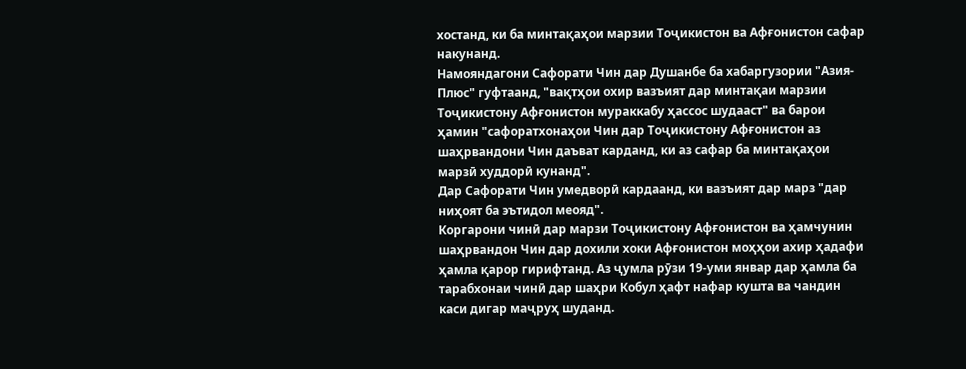хостанд, ки ба минтақаҳои марзии Тоҷикистон ва Афғонистон сафар накунанд.
Намояндагони Сафорати Чин дар Душанбе ба хабаргузории "Азия-Плюс" гуфтаанд, "вақтҳои охир вазъият дар минтақаи марзии Тоҷикистону Афғонистон мураккабу ҳассос шудааст" ва барои ҳамин "сафоратхонаҳои Чин дар Тоҷикистону Афғонистон аз шаҳрвандони Чин даъват карданд, ки аз сафар ба минтақаҳои марзӣ худдорӣ кунанд".
Дар Сафорати Чин умедворӣ кардаанд, ки вазъият дар марз "дар ниҳоят ба эътидол меояд".
Коргарони чинӣ дар марзи Тоҷикистону Афғонистон ва ҳамчунин шаҳрвандон Чин дар дохили хоки Афғонистон моҳҳои ахир ҳадафи ҳамла қарор гирифтанд. Аз ҷумла рӯзи 19-уми январ дар ҳамла ба тарабхонаи чинӣ дар шаҳри Кобул ҳафт нафар кушта ва чандин каси дигар маҷруҳ шуданд.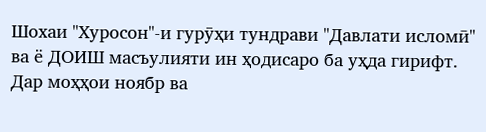Шохаи "Хуросон"-и гурӯҳи тундрави "Давлати исломӣ" ва ё ДОИШ масъулияти ин ҳодисаро ба уҳда гирифт.
Дар моҳҳои ноябр ва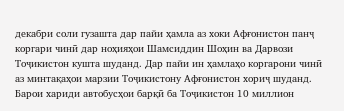декабри соли гузашта дар пайи ҳамла аз хоки Афғонистон панҷ коргари чинӣ дар ноҳияҳои Шамсиддин Шоҳин ва Дарвози Тоҷикистон кушта шуданд. Дар пайи ин ҳамлаҳо коргарони чинӣ аз минтақаҳои марзии Тоҷикистону Афғонистон хориҷ шуданд.
Барои хариди автобусҳои барқӣ ба Тоҷикистон 10 миллион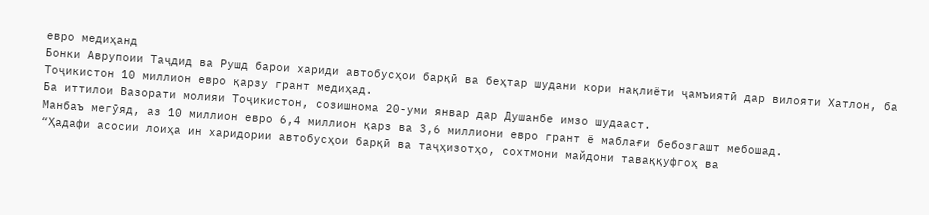евро медиҳанд
Бонки Аврупоии Таҷдид ва Рушд барои хариди автобусҳои барқӣ ва беҳтар шудани кори нақлиёти ҷамъиятӣ дар вилояти Хатлон, ба Тоҷикистон 10 миллион евро қарзу грант медиҳад.
Ба иттилои Вазорати молияи Тоҷикистон, созишнома 20-уми январ дар Душанбе имзо шудааст.
Манбаъ мегӯяд, аз 10 миллион евро 6,4 миллион қарз ва 3,6 миллиони евро грант ё маблағи бебозгашт мебошад.
“Ҳадафи асосии лоиҳа ин харидории автобусҳои барқӣ ва таҷҳизотҳо, сохтмони майдони таваққуфгоҳ ва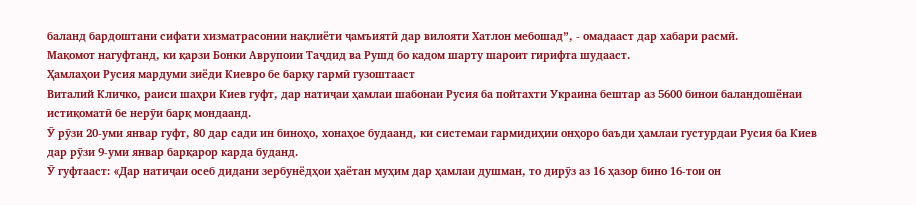баланд бардоштани сифати хизматрасонии нақлиёти ҷамъиятӣ дар вилояти Хатлон мебошад”, - омадааст дар хабари расмӣ.
Мақомот нагуфтанд, ки қарзи Бонки Аврупоии Таҷдид ва Рушд бо кадом шарту шароит гирифта шудааст.
Ҳамлаҳои Русия мардуми зиёди Киевро бе барқу гармӣ гузоштааст
Виталий Кличко, раиси шаҳри Киев гуфт, дар натиҷаи ҳамлаи шабонаи Русия ба пойтахти Украина бештар аз 5600 бинои баландошёнаи истиқоматӣ бе нерӯи барқ мондаанд.
Ӯ рӯзи 20-уми январ гуфт, 80 дар сади ин биноҳо, хонаҳое будаанд, ки системаи гармидиҳии онҳоро баъди ҳамлаи густурдаи Русия ба Киев дар рӯзи 9-уми январ барқарор карда буданд.
Ӯ гуфтааст: «Дар натиҷаи осеб дидани зербунёдҳои ҳаётан муҳим дар ҳамлаи душман, то дирӯз аз 16 ҳазор бино 16-тои он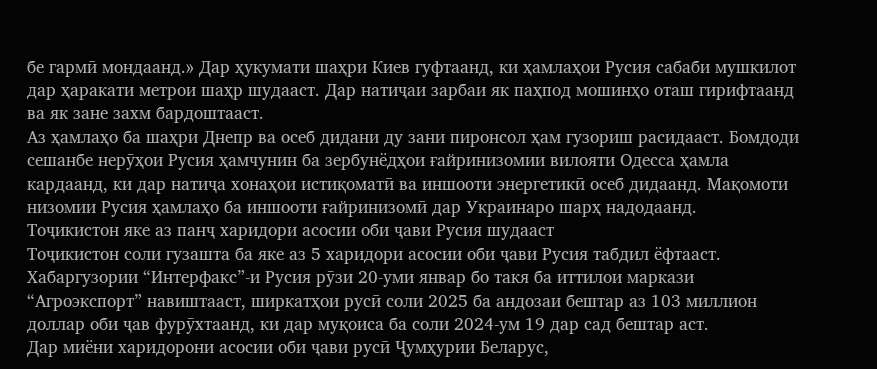бе гармӣ мондаанд.» Дар ҳукумати шаҳри Киев гуфтаанд, ки ҳамлаҳои Русия сабаби мушкилот дар ҳаракати метрои шаҳр шудааст. Дар натиҷаи зарбаи як паҳпод мошинҳо оташ гирифтаанд ва як зане захм бардоштааст.
Аз ҳамлаҳо ба шаҳри Днепр ва осеб дидани ду зани пиронсол ҳам гузориш расидааст. Бомдоди сешанбе нерӯҳои Русия ҳамчунин ба зербунёдҳои ғайринизомии вилояти Одесса ҳамла кардаанд, ки дар натиҷа хонаҳои истиқоматӣ ва иншооти энергетикӣ осеб дидаанд. Мақомоти низомии Русия ҳамлаҳо ба иншооти ғайринизомӣ дар Украинаро шарҳ надодаанд.
Тоҷикистон яке аз панҷ харидори асосии оби ҷави Русия шудааст
Тоҷикистон соли гузашта ба яке аз 5 харидори асосии оби ҷави Русия табдил ёфтааст.
Хабаргузории “Интерфакс”-и Русия рӯзи 20-уми январ бо такя ба иттилои маркази “Агроэкспорт” навиштааст, ширкатҳои русӣ соли 2025 ба андозаи бештар аз 103 миллион доллар оби ҷав фурӯхтаанд, ки дар муқоиса ба соли 2024-ум 19 дар сад бештар аст.
Дар миёни харидорони асосии оби ҷави русӣ Ҷумҳурии Беларус,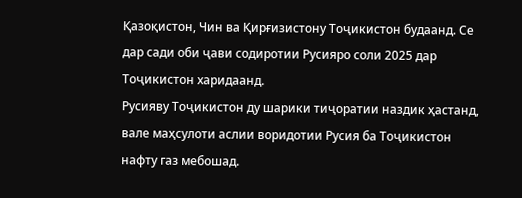Қазоқистон, Чин ва Қирғизистону Тоҷикистон будаанд. Се дар сади оби ҷави содиротии Русияро соли 2025 дар Тоҷикистон харидаанд.
Русияву Тоҷикистон ду шарики тиҷоратии наздик ҳастанд, вале маҳсулоти аслии воридотии Русия ба Тоҷикистон нафту газ мебошад.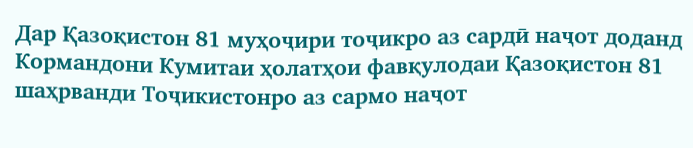Дар Қазоқистон 81 муҳоҷири тоҷикро аз сардӣ наҷот доданд
Кормандони Кумитаи ҳолатҳои фавқулодаи Қазоқистон 81 шаҳрванди Тоҷикистонро аз сармо наҷот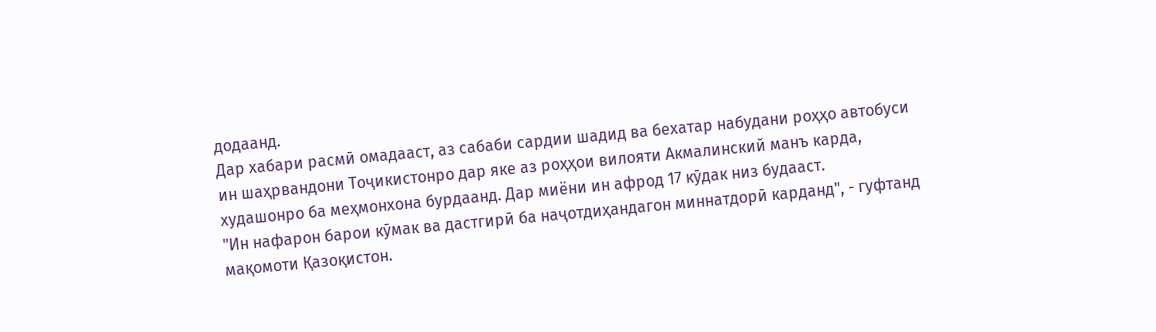додаанд.
Дар хабари расмӣ омадааст, аз сабаби сардии шадид ва бехатар набудани роҳҳо автобуси ин шаҳрвандони Тоҷикистонро дар яке аз роҳҳои вилояти Акмалинский манъ карда, худашонро ба меҳмонхона бурдаанд. Дар миёни ин афрод 17 кӯдак низ будааст.
"Ин нафарон барои кӯмак ва дастгирӣ ба наҷотдиҳандагон миннатдорӣ карданд", - гуфтанд мақомоти Қазоқистон.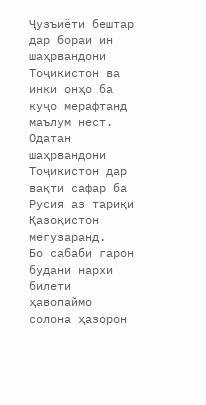Ҷузъиёти бештар дар бораи ин шаҳрвандони Тоҷикистон ва инки онҳо ба куҷо мерафтанд маълум нест. Одатан шаҳрвандони Тоҷикистон дар вақти сафар ба Русия аз тариқи Қазоқистон мегузаранд.
Бо сабаби гарон будани нархи билети ҳавопаймо солона ҳазорон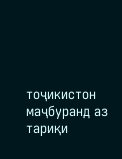тоҷикистон маҷбуранд аз тариқи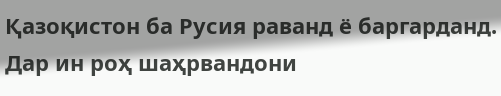Қазоқистон ба Русия раванд ё баргарданд. Дар ин роҳ шаҳрвандони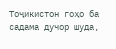Тоҷикистон гоҳо ба садама дучор шуда,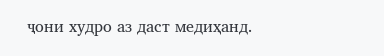ҷони худро аз даст медиҳанд.